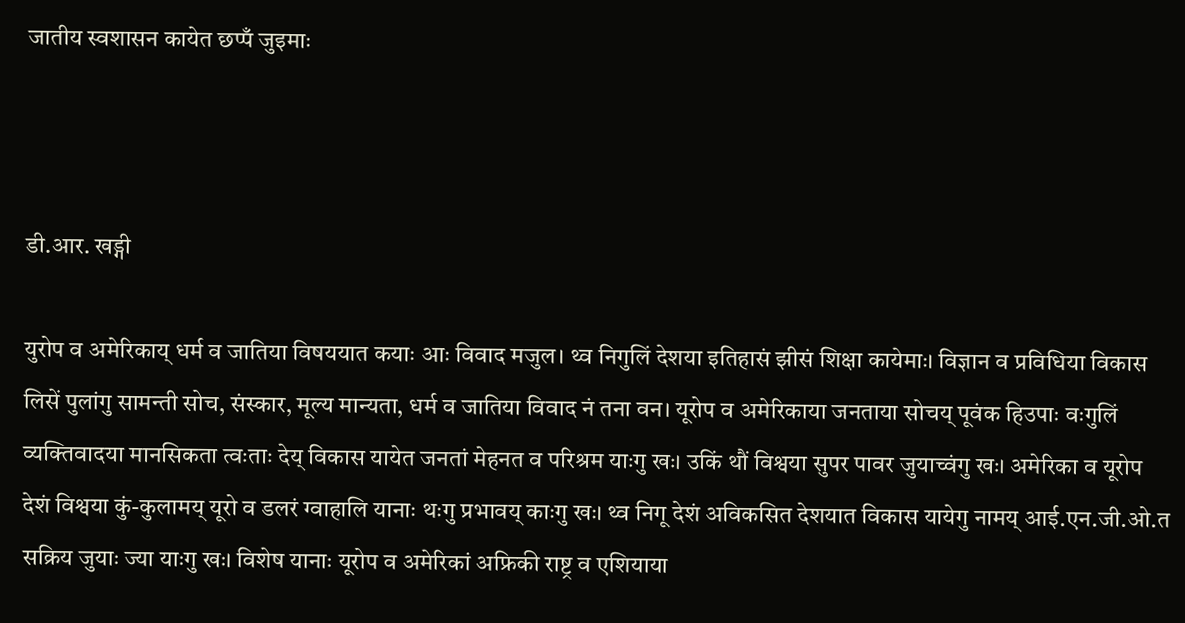जातीय स्वशासन कायेत छप्पँ जुइमाः



डी.आर. खड्गी

युरोप व अमेरिकाय् धर्म व जातिया विषययात कयाः आः विवाद मजुल। थ्व निगुलिं देशया इतिहासं झीसं शिक्षा कायेमाः। विज्ञान व प्रविधिया विकास लिसें पुलांगु सामन्ती सोच, संस्कार, मूल्य मान्यता, धर्म व जातिया विवाद नं तना वन। यूरोप व अमेरिकाया जनताया सोचय् पूवंक हिउपाः वःगुलिं व्यक्तिवादया मानसिकता त्वःताः देय् विकास यायेत जनतां मेहनत व परिश्रम याःगु खः। उकिं थौं विश्वया सुपर पावर जुयाच्वंगु खः। अमेरिका व यूरोप देशं विश्वया कुं-कुलामय् यूरो व डलरं ग्वाहालि यानाः थःगु प्रभावय् काःगु खः। थ्व निगू देशं अविकसित देशयात विकास यायेगु नामय् आई.एन.जी.ओ.त सक्रिय जुयाः ज्या याःगु खः। विशेष यानाः यूरोप व अमेरिकां अफ्रिकी राष्ट्र व एशियाया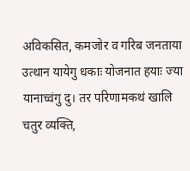अविकसित, कमजोर व गरिब जनताया उत्थान यायेगु धकाः योजनात हयाः ज्या यानाच्वंगु दु। तर परिणामकथं खालि चतुर व्यक्ति,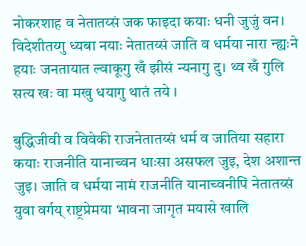नोकरशाह व नेतातय्सं जक फाइदा कयाः धनी जुजुं वन। विदेशीतय्गु ध्यबा नयाः नेतातय्सं जाति व धर्मया नारा न्ह्यःने हयाः जनतायात ल्वाकूगु खँ झीसं न्यनागु दु। थ्व खँ गुलि सत्य खः वा मखु धयागु थातं तये ।

बुद्धिजीवी व विवेकी राजनेतातय्सं धर्म व जातिया सहारा कयाः राजनीति यानाच्वन धाःसा असफल जुइ, देश अशान्त जुइ। जाति व धर्मया नामं राजनीति यानाच्वनीपिं नेतातय्सं युवा वर्गय् राष्ट्रप्रेमया भावना जागृत मयासे खालि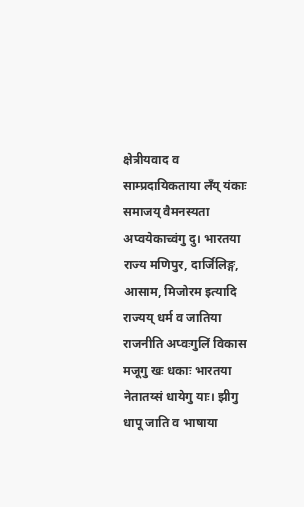क्षेत्रीयवाद व साम्प्रदायिकताया लँय् यंकाः समाजय् वैमनस्यता अप्वयेकाच्वंगु दु। भारतया राज्य मणिपुर, दार्जिलिङ्ग, आसाम, मिजोरम इत्यादि राज्यय् धर्म व जातिया राजनीति अप्वःगुलिं विकास मजूगु खः धकाः भारतया नेतातय्सं धायेगु याः। झीगु धापू जाति व भाषाया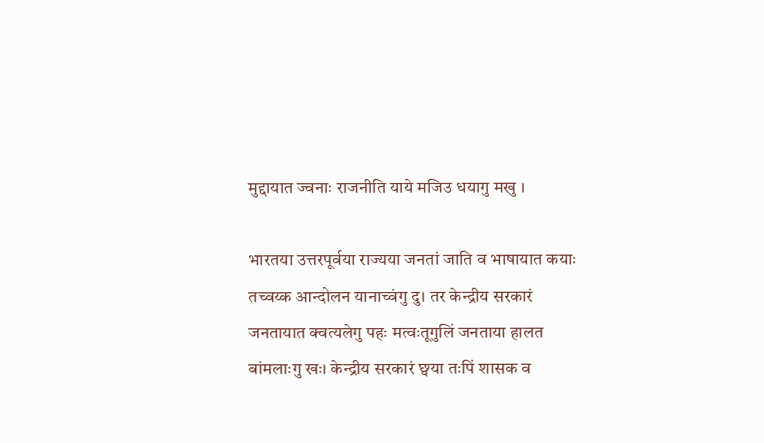मुद्दायात ज्वनाः राजनीति याये मजिउ धयागु मखु ।

भारतया उत्तरपूर्वया राज्यया जनतां जाति व भाषायात कयाः तच्वय्क आन्दोलन यानाच्वंगु दु। तर केन्द्रीय सरकारं जनतायात क्वत्यलेगु पहः मत्वःतूगुलिं जनताया हालत बांमलाःगु खः। केन्द्रीय सरकारं छ्वया तःपिं शासक व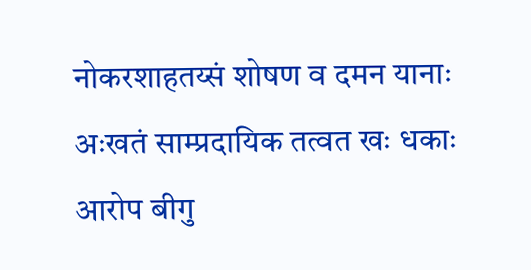नोकरशाहतय्सं शोषण व दमन यानाः अःखतं साम्प्रदायिक तत्वत खः धकाः आरोप बीगु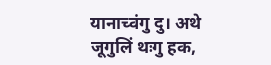यानाच्वंगु दु। अथे जूगुलिं थःगु हक,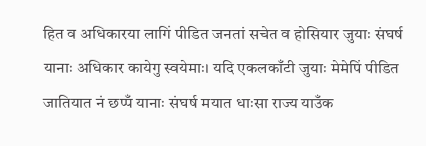हित व अधिकारया लागिं पीडित जनतां सचेत व होसियार जुयाः संघर्ष यानाः अधिकार कायेगु स्वयेमाः। यदि एकलकाँटी जुयाः मेमेपिं पीडित जातियात नं छप्पँ यानाः संघर्ष मयात धाःसा राज्य याउँक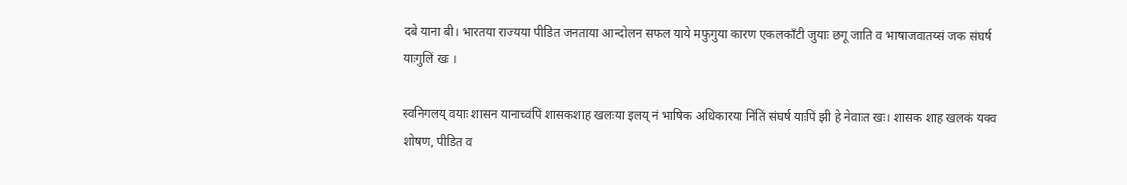दबे याना बी। भारतया राज्यया पीडित जनताया आन्दोलन सफल याये मफुगुया कारण एकलकाँटी जुयाः छगू जाति व भाषाजवातय्सं जक संघर्ष याःगुलिं खः ।

स्वनिगलय् वयाः शासन यानाच्वंपिं शासकशाह खलःया इलय् नं भाषिक अधिकारया निंतिं संघर्ष याःपिं झी हे नेवाःत खः। शासक शाह खलकं यक्व शोषण, पीडित व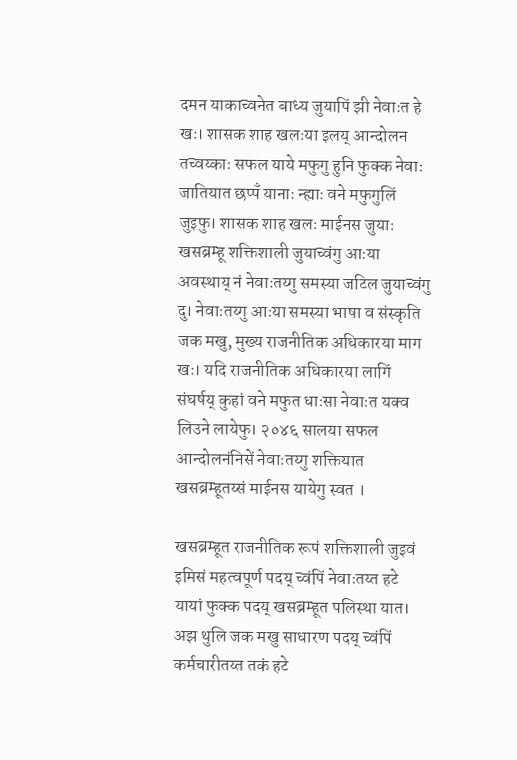दमन याकाच्वनेत बाध्य जुयापिं झी नेवाःत हे खः। शासक शाह खलःया इलय् आन्दोलन तच्वय्काः सफल याये मफुगु हुनि फुक्क नेवाः जातियात छप्पँ यानाः न्ह्याः वने मफुगुलिं जुइफु। शासक शाह खलः माईनस जुयाः खसब्रम्हू शक्तिशाली जुयाच्वंगु आःया अवस्थाय् नं नेवाःतय्गु समस्या जटिल जुयाच्वंगु दु। नेवाःतय्गु आःया समस्या भाषा व संस्कृति जक मखु, मुख्य राजनीतिक अधिकारया माग खः। यदि राजनीतिक अधिकारया लागिं संघर्षय् कुहां वने मफुत धाःसा नेवाःत यक्व लिउने लायेफु। २०४६ सालया सफल आन्दोलनंनिसें नेवाःतय्गु शक्तियात खसब्रम्हूतय्सं माईनस यायेगु स्वत ।

खसब्रम्हूत राजनीतिक रूपं शक्तिशाली जुइवं इमिसं महत्वपूर्ण पदय् च्वंपिं नेवाःतय्त हटे यायां फुक्क पदय् खसब्रम्हूत पलिस्था यात। अझ थुलि जक मखु साधारण पदय् च्वंपिं कर्मचारीतय्त तकं हटे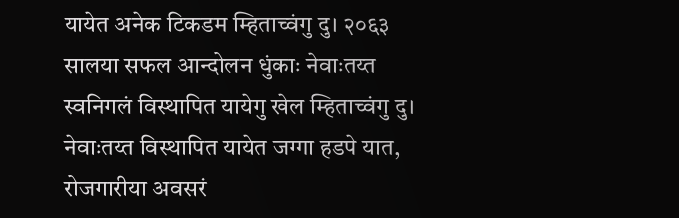यायेत अनेक टिकडम म्हिताच्वंगु दु। २०६३ सालया सफल आन्दोलन धुंकाः नेवाःतय्त स्वनिगलं विस्थापित यायेगु खेल म्हिताच्वंगु दु। नेवाःतय्त विस्थापित यायेत जग्गा हडपे यात, रोजगारीया अवसरं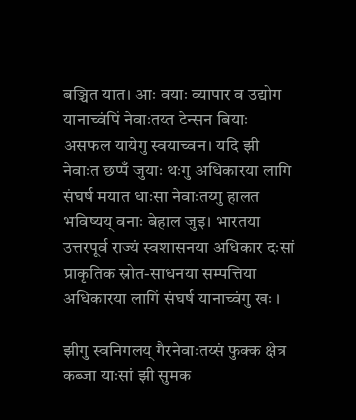बञ्चित यात। आः वयाः व्यापार व उद्योग यानाच्वंपिं नेवाःतय्त टेन्सन बियाः असफल यायेगु स्वयाच्वन। यदि झी नेवाःत छप्पँ जुयाः थःगु अधिकारया लागि संघर्ष मयात धाःसा नेवाःतय्गु हालत भविष्यय् वनाः बेहाल जुइ। भारतया उत्तरपूर्व राज्यं स्वशासनया अधिकार दःसां प्राकृतिक स्रोत-साधनया सम्पत्तिया अधिकारया लागिं संघर्ष यानाच्वंगु खः ।

झीगु स्वनिगलय् गैरनेवाःतय्सं फुक्क क्षेत्र कब्जा याःसां झी सुमक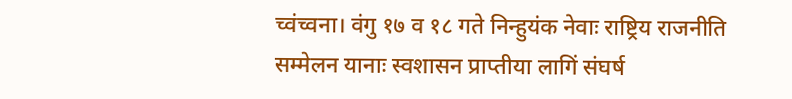च्वंच्वना। वंगु १७ व १८ गते निन्हुयंक नेवाः राष्ट्रिय राजनीति सम्मेलन यानाः स्वशासन प्राप्तीया लागिं संघर्ष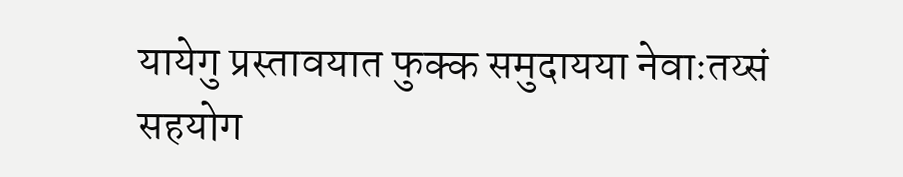यायेगु प्रस्तावयात फुक्क समुदायया नेवाःतय्सं सहयोग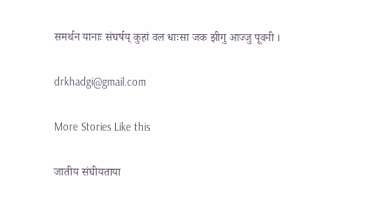समर्थन यानाः संघर्षय् कुहां वल धाःसा जक झीगु आज्जु पूवनी ।

drkhadgi@gmail.com

More Stories Like this

जातीय संघीयताया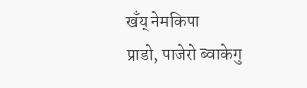खँय् नेमकिपा
प्राडो, पाजेरो ब्वाकेगु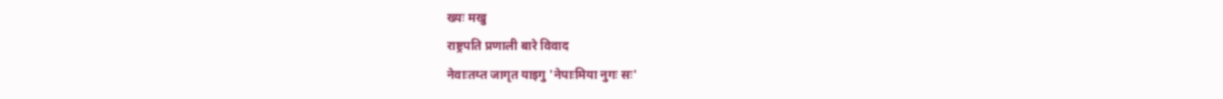ख्यः मखु
राष्ट्रपति प्रणाली बारे विवाद
नेवाःतय्त जागृत याइगु 'नेपाःमिया नुगः सः'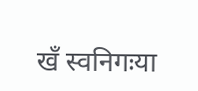खँ स्वनिगःया